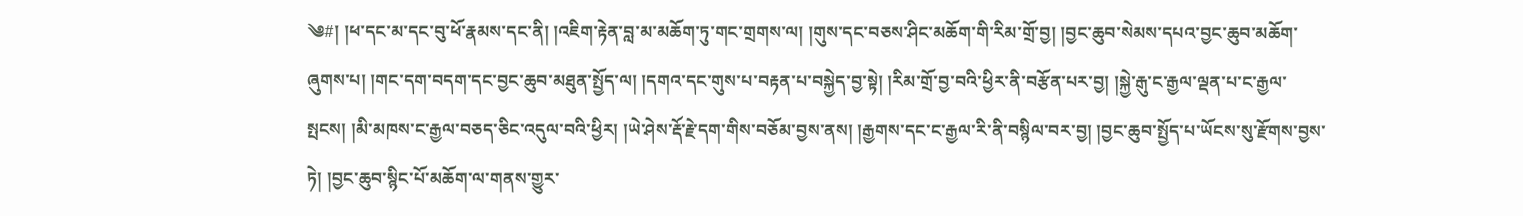༄#། །ཕ་དང་མ་དང་བུ་ཕོ་རྣམས་དང་ནི། །འཇིག་རྟེན་བླ་མ་མཆོག་ཏུ་གང་གྲགས་ལ། །གུས་དང་བཅས་ཤིང་མཆོག་གི་རིམ་གྲོ་བྱ། །བྱང་ཆུབ་སེམས་དཔའ་བྱང་ཆུབ་མཆོག་ཞུགས་པ། །གང་དག་བདག་དང་བྱང་ཆུབ་མཐུན་སྤྱོད་ལ། །དགའ་དང་གུས་པ་བརྟན་པ་བསྐྱེད་བྱ་སྟེ། །རིམ་གྲོ་བྱ་བའི་ཕྱིར་ནི་བརྩོན་པར་བྱ། །སྐྱེ་རྒུ་ང་རྒྱལ་ལྡན་པ་ང་རྒྱལ་སྤངས། །མི་མཁས་ང་རྒྱལ་བཅད་ཅིང་འདུལ་བའི་ཕྱིར། །ཡེ་ཤེས་རྡོ་རྗེ་དག་གིས་བཅོམ་བྱས་ནས། །རྒྱགས་དང་ང་རྒྱལ་རི་ནི་བསྙིལ་བར་བྱ། །བྱང་ཆུབ་སྤྱོད་པ་ཡོངས་སུ་རྫོགས་བྱས་ཏེ། །བྱང་ཆུབ་སྙིང་པོ་མཆོག་ལ་གནས་གྱུར་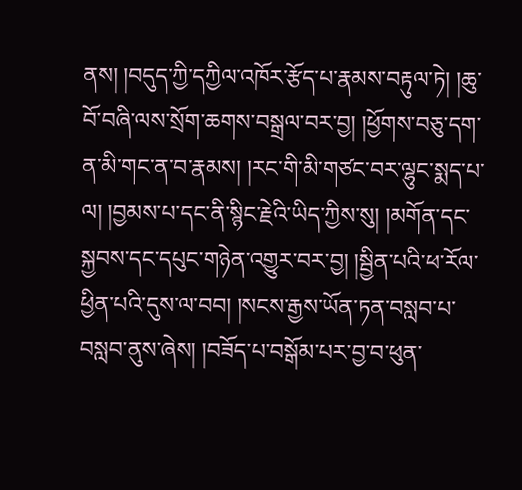ནས། །བདུད་ཀྱི་དཀྱིལ་འཁོར་རྩོད་པ་རྣམས་བརྟུལ་ཏེ། །ཆུ་བོ་བཞི་ལས་སྲོག་ཆགས་བསྒྲལ་བར་བྱ། །ཕྱོགས་བཅུ་དག་ན་མི་གང་ན་བ་རྣམས། །རང་གི་མི་གཙང་བར་ལྷུང་སྨད་པ་ལ། །བྱམས་པ་དང་ནི་སྙིང་རྗེའི་ཡིད་ཀྱིས་སུ། །མགོན་དང་སྐྱབས་དང་དཔུང་གཉེན་འགྱུར་བར་བྱ། །སྦྱིན་པའི་ཕ་རོལ་ཕྱིན་པའི་དུས་ལ་བབ། །སངས་རྒྱས་ཡོན་ཏན་བསླབ་པ་བསླབ་ནུས་ཞེས། །བཟོད་པ་བསྒོམ་པར་བྱ་བ་ཕུན་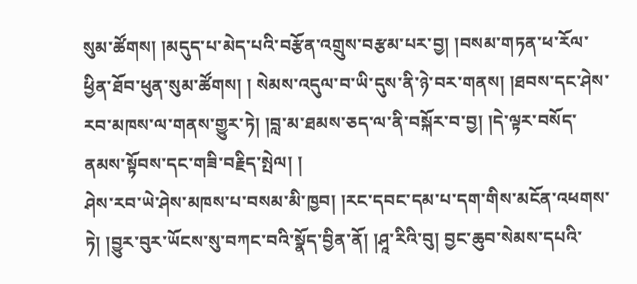སུམ་ཚོགས། །མདུད་པ་མེད་པའི་བརྩོན་འགྲུས་བརྩམ་པར་བྱ། །བསམ་གཏན་ཕ་རོལ་ཕྱིན་ཐོབ་ཕུན་སུམ་ཚོགས། ། སེམས་འདུལ་བ་ཡི་དུས་ནི་ཉེ་བར་གནས། །ཐབས་དང་ཤེས་རབ་མཁས་ལ་གནས་གྱུར་ཏེ། །བླ་མ་ཐམས་ཅད་ལ་ནི་བསྐོར་བ་བྱ། །དེ་ལྟར་བསོད་ནམས་སྟོབས་དང་གཟི་བརྗིད་སྤེལ། །
ཤེས་རབ་ཡེ་ཤེས་མཁས་པ་བསམ་མི་ཁྱབ། །རང་དབང་དམ་པ་དག་གིས་མངོན་འཕགས་ཏེ། །བྱུར་བུར་ཡོངས་སུ་བཀང་བའི་སྣོད་བྱིན་ནོ། །ཤཱ་རིའི་བུ། བྱང་ཆུབ་སེམས་དཔའི་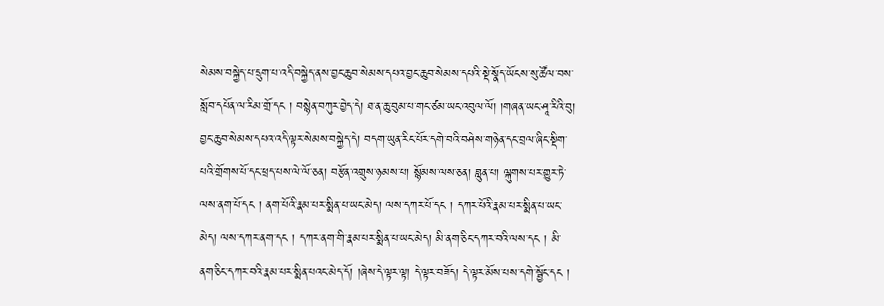སེམས་བསྐྱེད་པ་དྲུག་པ་འདི་བསྐྱེད་ནས་བྱང་ཆུབ་སེམས་དཔའ་བྱང་ཆུབ་སེམས་དཔའི་སྡེ་སྣོད་ཡོངས་སུ་ཚོལ་བས་སློབ་དཔོན་ལ་རིམ་གྲོ་དང ། བསྙེན་བཀུར་བྱེད་དེ། ཐ་ན་ཆུ་བུམ་པ་གང་ཙམ་ཡང་འབུལ་ལོ། །གཞན་ཡང་ཤཱ་རིའི་བུ། བྱང་ཆུབ་སེམས་དཔའ་འདི་ལྟར་སེམས་བསྐྱེད་དེ། བདག་ཡུན་རིང་པོར་དགེ་བའི་བཤེས་གཉེན་དང་བྲལ་ཞིང་སྡིག་པའི་གྲོགས་པོ་དང་ཕྲད་པས་ལེ་ལོ་ཅན། བརྩོན་འགྲུས་ཉམས་པ། སྙོམས་ལས་ཅན། བླུན་པ། ལྐུགས་པར་གྱུར་ཏེ་ལས་ནག་པོ་དང ། ནག་པོའི་རྣམ་པར་སྨིན་པ་ཡང་མེད། ལས་དཀར་པོ་དང ། དཀར་པོའི་རྣམ་པར་སྨིན་པ་ཡང་མེད། ལས་དཀར་ནག་དང ། དཀར་ནག་གི་རྣམ་པར་སྨིན་པ་ཡང་མེད། མི་ནག་ཅིང་དཀར་བའི་ལས་དང ། མི་ནག་ཅིང་དཀར་བའི་རྣམ་པར་སྨིན་པའང་མེད་དོ། །ཞེས་དེ་ལྟར་ལྟ། དེ་ལྟར་བཟོད། དེ་ལྟར་མོས་པས་དགེ་སྦྱོང་དང །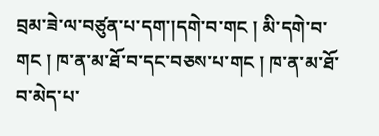བྲམ་ཟེ་ལ་བཙུན་པ་དག་།དགེ་བ་གང ། མི་དགེ་བ་གང ། ཁ་ན་མ་ཐོ་བ་དང་བཅས་པ་གང ། ཁ་ན་མ་ཐོ་བ་མེད་པ་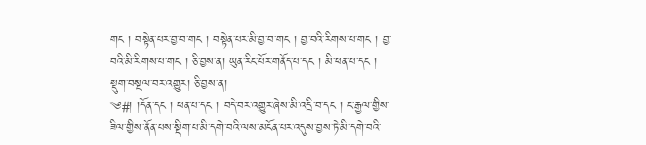གང ། བསྟེན་པར་བྱ་བ་གང ། བསྟེན་པར་མི་བྱ་བ་གང ། བྱ་བའི་རིགས་པ་གང ། བྱ་བའི་མི་རིགས་པ་གང ། ཅི་བྱས་ན། ཡུན་རིང་པོར་གནོད་པ་དང ། མི་ཕན་པ་དང ། སྡུག་བསྔལ་བར་འགྱུར། ཅི་བྱས་ན།
༄#། །དོན་དང ། ཕན་པ་དང ། བདེ་བར་འགྱུར་ཞེས་མི་འདྲི་བ་དང ། ང་རྒྱལ་གྱིས་ཟིལ་གྱིས་ནོན་པས་སྡིག་པ་མི་དགེ་བའི་ལས་མངོན་པར་འདུས་བྱས་ཏེ་མི་དགེ་བའི་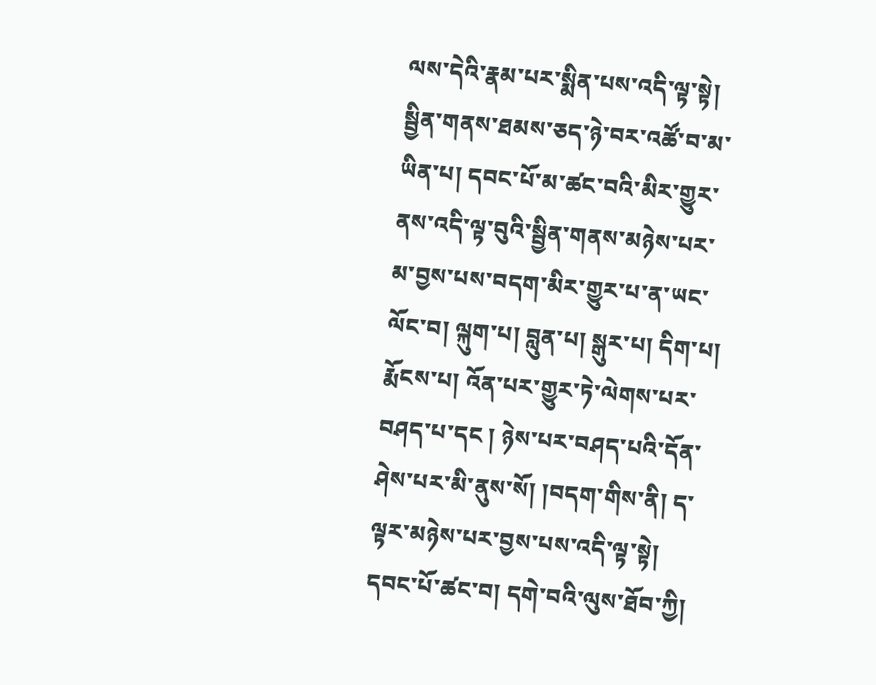ལས་དེའི་རྣམ་པར་སྨིན་པས་འདི་ལྟ་སྟེ། སྦྱིན་གནས་ཐམས་ཅད་ཉེ་བར་འཚོ་བ་མ་ཡིན་པ། དབང་པོ་མ་ཚང་བའི་མིར་གྱུར་ནས་འདི་ལྟ་བུའི་སྦྱིན་གནས་མཉེས་པར་མ་བྱས་པས་བདག་མིར་གྱུར་པ་ན་ཡང་ལོང་བ། ལྐུག་པ། བླུན་པ། སྒུར་པ། དིག་པ། རྨོངས་པ། འོན་པར་གྱུར་ཏེ་ལེགས་པར་བཤད་པ་དང ། ཉེས་པར་བཤད་པའི་དོན་ཤེས་པར་མི་ནུས་སོ། །བདག་གིས་ནི། ད་ལྟར་མཉེས་པར་བྱས་པས་འདི་ལྟ་སྟེ། དབང་པོ་ཚང་བ། དགེ་བའི་ལུས་ཐོབ་ཀྱི།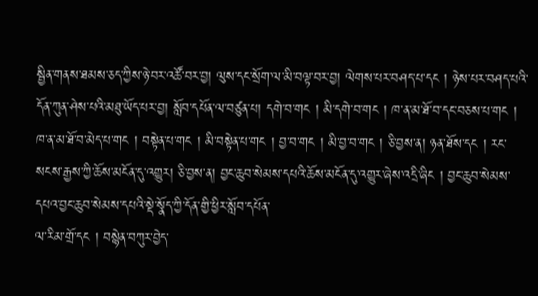སྦྱིན་གནས་ཐམས་ཅད་ཀྱིས་ཉེ་བར་འཚོ་བར་བྱ། ལུས་དང་སྲོག་ལ་མི་བལྟ་བར་བྱ། ལེགས་པར་བཤད་པ་དང ། ཉེས་པར་བཤད་པའི་དོན་ཀུན་ཤེས་པའི་མཐུ་ཡོད་པར་བྱ། སློབ་དཔོན་ལ་བཙུན་པ། དགེ་བ་གང ། མི་དགེ་བ་གང ། ཁ་ན་མ་ཐོ་བ་དང་བཅས་པ་གང ། ཁ་ན་མ་ཐོ་བ་མེད་པ་གང ། བསྟེན་པ་གང ། མི་བསྟེན་པ་གང ། བྱ་བ་གང ། མི་བྱ་བ་གང ། ཅི་བྱས་ན། ཉན་ཐོས་དང ། རང་སངས་རྒྱས་ཀྱི་ཆོས་མངོན་དུ་འགྱུར། ཅི་བྱས་ན། བྱང་ཆུབ་སེམས་དཔའི་ཆོས་མངོན་དུ་འགྱུར་ཞེས་འདྲི་ཞིང ། བྱང་ཆུབ་སེམས་དཔའ་བྱང་ཆུབ་སེམས་དཔའི་སྡེ་སྣོད་ཀྱི་དོན་གྱི་ཕྱིར་སློབ་དཔོན་
ལ་རིམ་གྲོ་དང ། བསྙེན་བཀུར་བྱེད་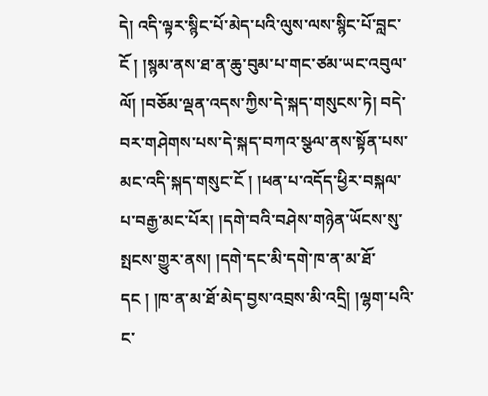དེ། འདི་ལྟར་སྙིང་པོ་མེད་པའི་ལུས་ལས་སྙིང་པོ་བླང་ངོ ། །སྙམ་ནས་ཐ་ན་ཆུ་བུམ་པ་གང་ཙམ་ཡང་འབུལ་ལོ། །བཅོམ་ལྡན་འདས་ཀྱིས་དེ་སྐད་གསུངས་ཏེ། བདེ་བར་གཤེགས་པས་དེ་སྐད་བཀའ་སྩལ་ནས་སྟོན་པས་མང་འདི་སྐད་གསུང་ངོ ། །ཕན་པ་འདོད་ཕྱིར་བསྐལ་པ་བརྒྱ་མང་པོར། །དགེ་བའི་བཤེས་གཉེན་ཡོངས་སུ་སྤངས་གྱུར་ནས། །དགེ་དང་མི་དགེ་ཁ་ན་མ་ཐོ་དང ། །ཁ་ན་མ་ཐོ་མེད་བྱས་འབྲས་མི་འདྲི། །ལྷག་པའི་ང་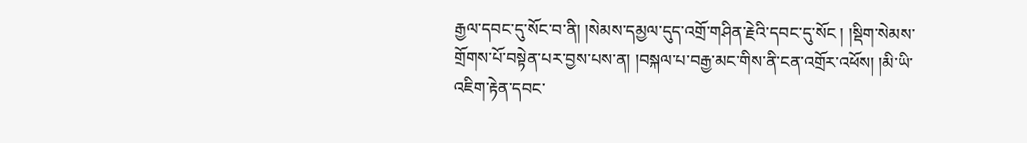རྒྱལ་དབང་དུ་སོང་བ་ནི། །སེམས་དམྱལ་དུད་འགྲོ་གཤིན་རྗེའི་དབང་དུ་སོང ། །སྡིག་སེམས་གྲོགས་པོ་བསྟེན་པར་བྱས་པས་ན། །བསྐལ་པ་བརྒྱ་མང་གིས་ནི་ངན་འགྲོར་འཕོས། །མི་ཡི་འཇིག་རྟེན་དབང་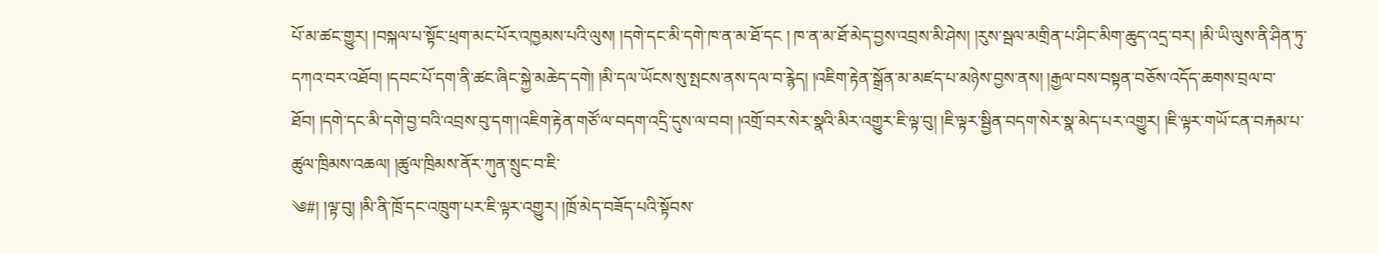པོ་མ་ཚང་གྱུར། །བསྐལ་པ་སྟོང་ཕྲག་མང་པོར་འཁྱམས་པའི་ལུས། །དགེ་དང་མི་དགེ་ཁ་ན་མ་ཐོ་དང ། ཁ་ན་མ་ཐོ་མེད་བྱས་འབྲས་མི་ཤེས། །རུས་སྦལ་མགྲིན་པ་ཤིང་མིག་ཆུད་འདྲ་བར། །མི་ཡི་ལུས་ནི་ཤིན་ཏུ་དཀའ་བར་འཐོབ། །དབང་པོ་དག་ནི་ཚང་ཞིང་སྐྱེ་མཆེད་དགེ། །མི་དལ་ཡོངས་སུ་སྤངས་ནས་དལ་བ་རྙེད། །འཇིག་རྟེན་སྒྲོན་མ་མཛད་པ་མཉེས་བྱས་ནས། །རྒྱལ་བས་བསྟན་བཅོས་འདོད་ཆགས་བྲལ་བ་ཐོབ། །དགེ་དང་མི་དགེ་བྱ་བའི་འབྲས་བུ་དག་།འཇིག་རྟེན་གཙོ་ལ་བདག་འདྲི་དུས་ལ་བབ། །འགྲོ་བར་སེར་སྣའི་མིར་འགྱུར་ཇི་ལྟ་བུ། །ཇི་ལྟར་སྦྱིན་བདག་སེར་སྣ་མེད་པར་འགྱུར། །ཇི་ལྟར་གཡོ་ངན་བརྐམ་པ་ཚུལ་ཁྲིམས་འཆལ། །ཚུལ་ཁྲིམས་ནོར་ཀུན་སྲུང་བ་ཇི་
༄#། །ལྟ་བུ། །མི་ནི་ཁྲོ་དང་འཁྲུག་པར་ཇི་ལྟར་འགྱུར། །ཁྲོ་མེད་བཟོད་པའི་སྟོབས་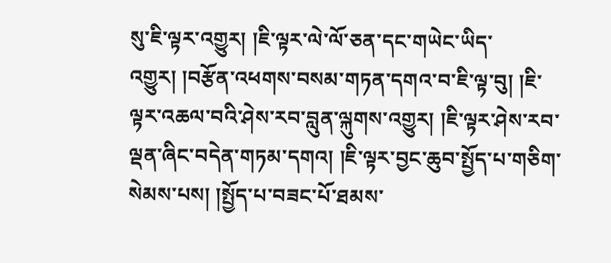སུ་ཇི་ལྟར་འགྱུར། །ཇི་ལྟར་ལེ་ལོ་ཅན་དང་གཡེང་ཡིད་འགྱུར། །བརྩོན་འཕགས་བསམ་གཏན་དགའ་བ་ཇི་ལྟ་བུ། །ཇི་ལྟར་འཆལ་བའི་ཤེས་རབ་བླུན་ལྐུགས་འགྱུར། །ཇི་ལྟར་ཤེས་རབ་ལྡན་ཞིང་བདེན་གཏམ་དགའ། །ཇི་ལྟར་བྱང་ཆུབ་སྤྱོད་པ་གཅིག་སེམས་པས། །སྤྱོད་པ་བཟང་པོ་ཐམས་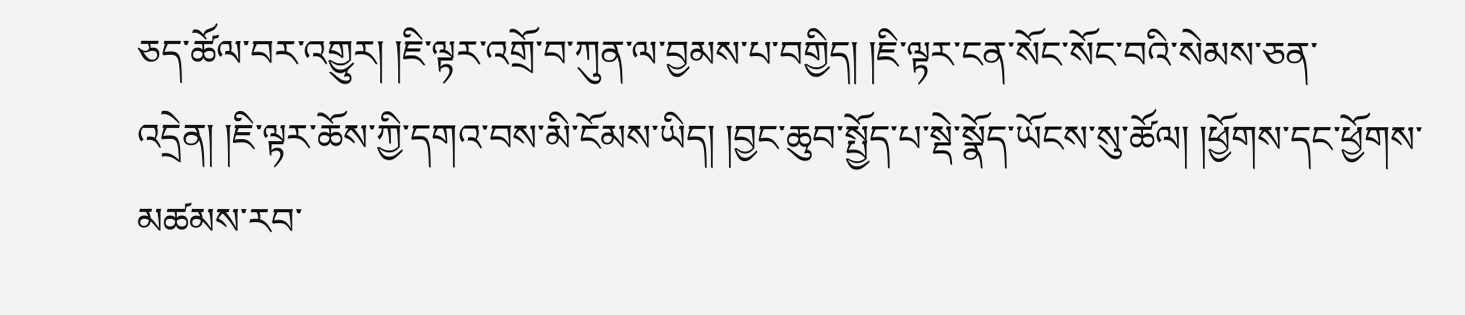ཅད་ཚོལ་བར་འགྱུར། །ཇི་ལྟར་འགྲོ་བ་ཀུན་ལ་བྱམས་པ་བགྱིད། །ཇི་ལྟར་ངན་སོང་སོང་བའི་སེམས་ཅན་འདྲེན། །ཇི་ལྟར་ཆོས་ཀྱི་དགའ་བས་མི་ངོམས་ཡིད། །བྱང་ཆུབ་སྤྱོད་པ་སྡེ་སྣོད་ཡོངས་སུ་ཚོལ། །ཕྱོགས་དང་ཕྱོགས་མཚམས་རབ་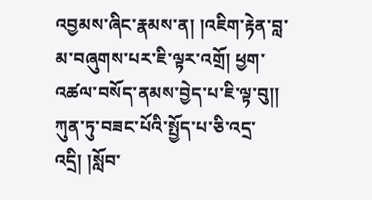འབྱམས་ཞིང་རྣམས་ན། །འཇིག་རྟེན་བླ་མ་བཞུགས་པར་ཇི་ལྟར་འགྲོ། ཕྱག་འཚལ་བསོད་ནམས་བྱེད་པ་ཇི་ལྟ་བུ།། ཀུན་ཏུ་བཟང་པོའི་སྤྱོད་པ་ཅི་འདྲ་འདྲི། །སློབ་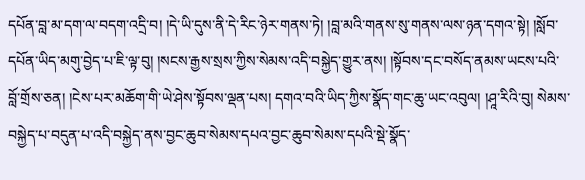དཔོན་བླ་མ་དག་ལ་བདག་འདྲི་བ། །དེ་ཡི་དུས་ནི་དེ་རིང་ཉེར་གནས་ཏེ། །བླ་མའི་གནས་སུ་གནས་ལས་ཉན་དགའ་སྟེ། །སློབ་དཔོན་ཡིད་མགུ་བྱེད་པ་ཇི་ལྟ་བུ། །སངས་རྒྱས་སྲས་ཀྱིས་སེམས་འདི་བསྐྱེད་གྱུར་ནས། །སྟོབས་དང་བསོད་ནམས་ཡངས་པའི་བློ་གྲོས་ཅན། །ངེས་པར་མཆོག་གི་ཡེ་ཤེས་སྟོབས་ལྡན་པས། དགའ་བའི་ཡིད་ཀྱིས་སྣོད་གང་ཆུ་ཡང་འབུལ། །ཤཱ་རིའི་བུ། སེམས་བསྐྱེད་པ་བདུན་པ་འདི་བསྐྱེད་ནས་བྱང་ཆུབ་སེམས་དཔའ་བྱང་ཆུབ་སེམས་དཔའི་སྡེ་སྣོད་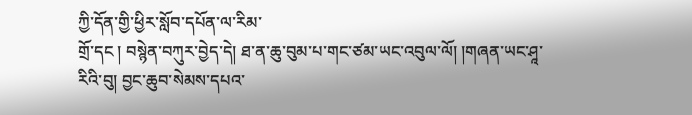ཀྱི་དོན་གྱི་ཕྱིར་སློབ་དཔོན་ལ་རིམ་
གྲོ་དང ། བསྙེན་བཀུར་བྱེད་དེ། ཐ་ན་ཆུ་བུམ་པ་གང་ཙམ་ཡང་འབུལ་ལོ། །གཞན་ཡང་ཤཱ་རིའི་བུ། བྱང་ཆུབ་སེམས་དཔའ་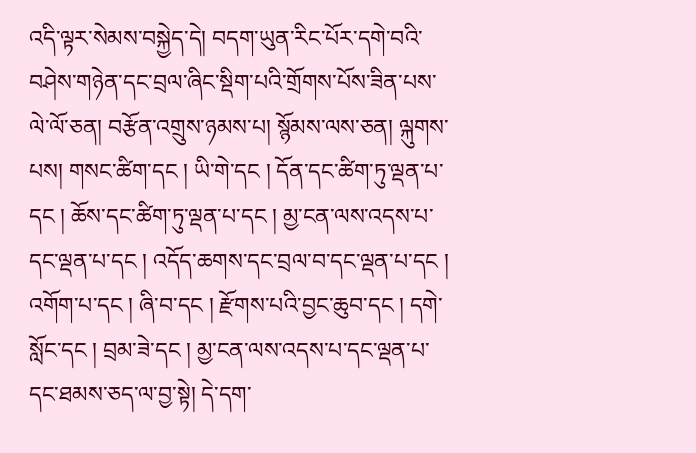འདི་ལྟར་སེམས་བསྐྱེད་དེ། བདག་ཡུན་རིང་པོར་དགེ་བའི་བཤེས་གཉེན་དང་བྲལ་ཞིང་སྡིག་པའི་གྲོགས་པོས་ཟིན་པས་ལེ་ལོ་ཅན། བརྩོན་འགྲུས་ཉམས་པ། སྙོམས་ལས་ཅན། ལྐུགས་པས། གསང་ཚིག་དང ། ཡི་གེ་དང ། དོན་དང་ཚིག་ཏུ་ལྡན་པ་དང ། ཆོས་དང་ཚིག་ཏུ་ལྡན་པ་དང ། མྱ་ངན་ལས་འདས་པ་དང་ལྡན་པ་དང ། འདོད་ཆགས་དང་བྲལ་བ་དང་ལྡན་པ་དང ། འགོག་པ་དང ། ཞི་བ་དང ། རྫོགས་པའི་བྱང་ཆུབ་དང ། དགེ་སློང་དང ། བྲམ་ཟེ་དང ། མྱ་ངན་ལས་འདས་པ་དང་ལྡན་པ་དང་ཐམས་ཅད་ལ་བྱ་སྟེ། དེ་དག་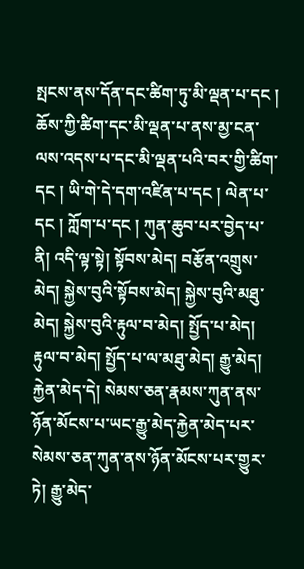སྤངས་ནས་དོན་དང་ཚིག་ཏུ་མི་ལྡན་པ་དང ། ཆོས་ཀྱི་ཚིག་དང་མི་ལྡན་པ་ནས་མྱ་ངན་ལས་འདས་པ་དང་མི་ལྡན་པའི་བར་གྱི་ཚིག་དང ། ཡི་གེ་དེ་དག་འཛིན་པ་དང ། ལེན་པ་དང ། ཀློག་པ་དང ། ཀུན་ཆུབ་པར་བྱེད་པ་ནི། འདི་ལྟ་སྟེ། སྟོབས་མེད། བརྩོན་འགྲུས་མེད། སྐྱེས་བུའི་སྟོབས་མེད། སྐྱེས་བུའི་མཐུ་མེད། སྐྱེས་བུའི་རྟུལ་བ་མེད། སྤྱོད་པ་མེད། རྟུལ་བ་མེད། སྤྱོད་པ་ལ་མཐུ་མེད། རྒྱུ་མེད། རྐྱེན་མེད་དེ། སེམས་ཅན་རྣམས་ཀུན་ནས་ཉོན་མོངས་པ་ཡང་རྒྱུ་མེད་རྐྱེན་མེད་པར་སེམས་ཅན་ཀུན་ནས་ཉོན་མོངས་པར་གྱུར་ཏེ། རྒྱུ་མེད་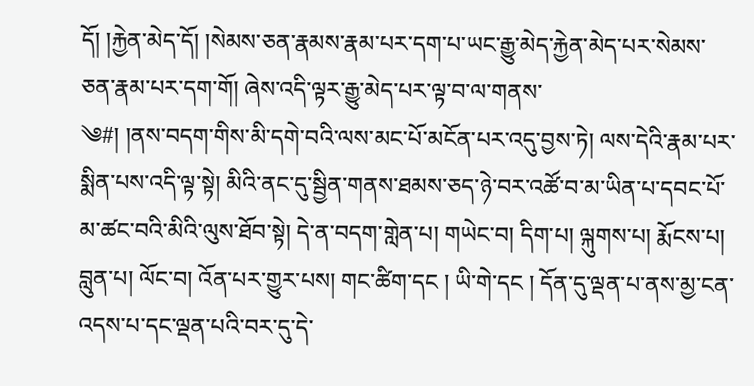དོ། །རྐྱེན་མེད་དོ། །སེམས་ཅན་རྣམས་རྣམ་པར་དག་པ་ཡང་རྒྱུ་མེད་རྐྱེན་མེད་པར་སེམས་ཅན་རྣམ་པར་དག་གོ། ཞེས་འདི་ལྟར་རྒྱུ་མེད་པར་ལྟ་བ་ལ་གནས་
༄#། །ནས་བདག་གིས་མི་དགེ་བའི་ལས་མང་པོ་མངོན་པར་འདུ་བྱས་ཏེ། ལས་དེའི་རྣམ་པར་སྨིན་པས་འདི་ལྟ་སྟེ། མིའི་ནང་དུ་སྦྱིན་གནས་ཐམས་ཅད་ཉེ་བར་འཚོ་བ་མ་ཡིན་པ་དབང་པོ་མ་ཚང་བའི་མིའི་ལུས་ཐོབ་སྟེ། དེ་ན་བདག་གླེན་པ། གཡེང་བ། དིག་པ། ལྐུགས་པ། རྨོངས་པ། བླུན་པ། ལོང་བ། འོན་པར་གྱུར་པས། གང་ཚིག་དང ། ཡི་གེ་དང ། དོན་དུ་ལྡན་པ་ནས་མྱ་ངན་འདས་པ་དང་ལྡན་པའི་བར་དུ་དེ་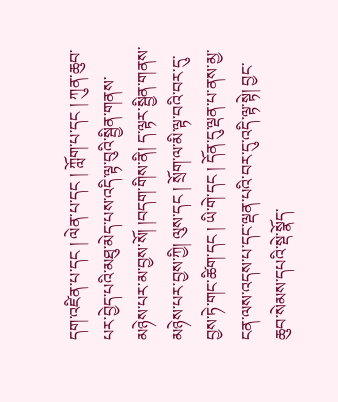དག་འཛིན་པ་དང ། ལེན་པ་དང ། ཀློག་པ་དང ། ཀུན་ཆུབ་པར་བྱེད་པའི་མཐུ་མེད་པས་འདི་ལྟ་བུའི་སྦྱིན་གནས་མཉེས་པར་མ་བྱས་སོ། །བདག་གིས་ནི། ད་ལྟར་སྦྱིན་གནས་མཉེས་པར་བྱས་ཀྱི། ལུས་དང ། སྲོག་ལ་མི་ལྟ་བའི་བར་དུ་བྱས་ཏེ་གང་ཚིག་དང ། ཡི་གེ་དང ། དོན་དུ་ལྡན་པ་ནས་མྱ་ངན་ལས་འདས་པ་དང་ལྡན་པའི་བར་དུ་འདི་ལྟ་སྟེ། བྱང་ཆུབ་སེམས་དཔའི་སྡེ་སྣོད་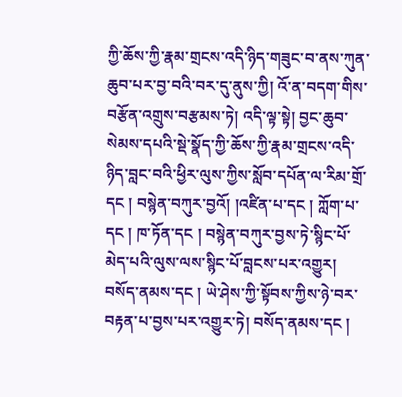ཀྱི་ཆོས་ཀྱི་རྣམ་གྲངས་འདི་ཉིད་གཟུང་བ་ནས་ཀུན་ཆུབ་པར་བྱ་བའི་བར་དུ་ནུས་ཀྱི། འོ་ན་བདག་གིས་བརྩོན་འགྲུས་བརྩམས་ཏེ། འདི་ལྟ་སྟེ། བྱང་ཆུབ་སེམས་དཔའི་སྡེ་སྣོད་ཀྱི་ཆོས་ཀྱི་རྣམ་གྲངས་འདི་ཉིད་བླང་བའི་ཕྱིར་ལུས་ཀྱིས་སློབ་དཔོན་ལ་རིམ་གྲོ་དང ། བསྙེན་བཀུར་བྱའོ། །འཛིན་པ་དང ། ཀློག་པ་དང ། ཁ་ཏོན་དང ། བསྙེན་བཀུར་བྱས་ཏེ་སྙིང་པོ་མེད་པའི་ལུས་ལས་སྙིང་པོ་བླངས་པར་འགྱུར། བསོད་ནམས་དང ། ཡེ་ཤེས་ཀྱི་སྟོབས་ཀྱིས་ཉེ་བར་བརྟན་པ་བྱས་པར་འགྱུར་ཏེ། བསོད་ནམས་དང །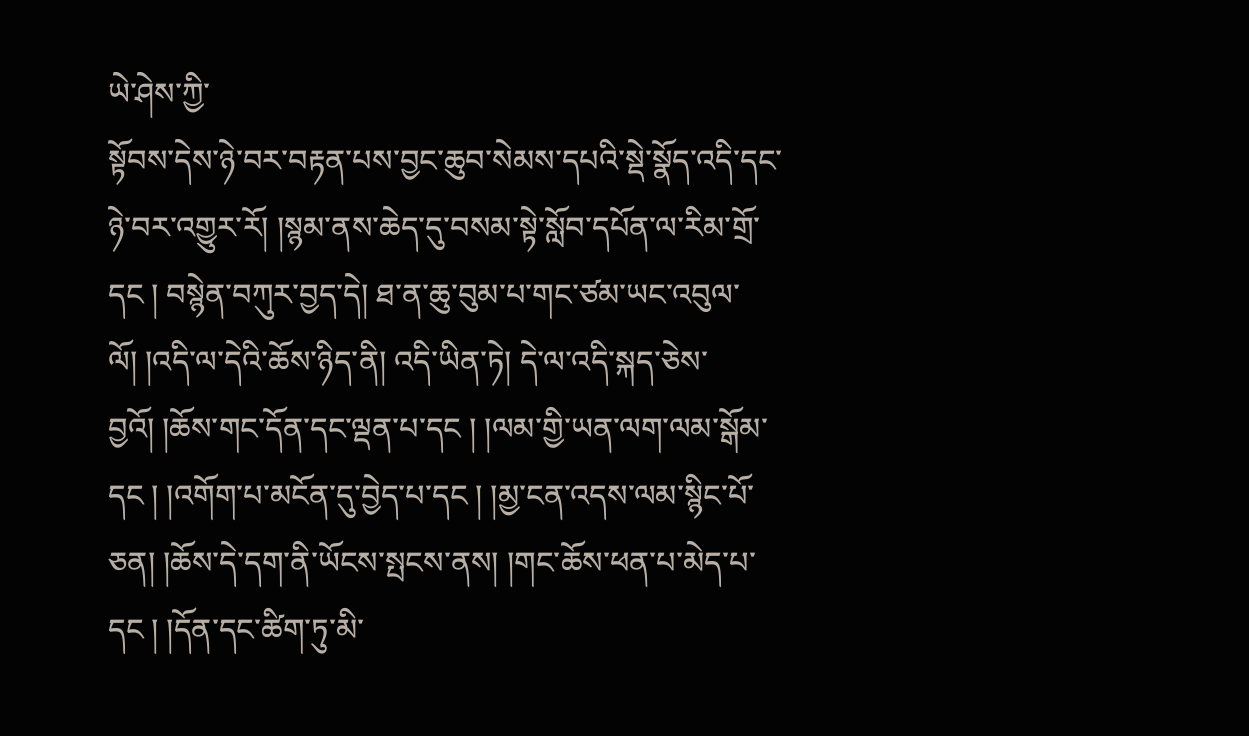ཡེ་ཤེས་ཀྱི་
སྟོབས་དེས་ཉེ་བར་བརྟན་པས་བྱང་ཆུབ་སེམས་དཔའི་སྡེ་སྣོད་འདི་དང་ཉེ་བར་འགྱུར་རོ། །སྙམ་ནས་ཆེད་དུ་བསམ་སྟེ་སློབ་དཔོན་ལ་རིམ་གྲོ་དང ། བསྙེན་བཀུར་བྱད་དེ། ཐ་ན་ཆུ་བུམ་པ་གང་ཙམ་ཡང་འབུལ་ལོ། །འདི་ལ་དེའི་ཆོས་ཉིད་ནི། འདི་ཡིན་ཏེ། དེ་ལ་འདི་སྐད་ཅེས་བྱའོ། །ཆོས་གང་དོན་དང་ལྡན་པ་དང ། །ལམ་གྱི་ཡན་ལག་ལམ་སྒོམ་དང ། །འགོག་པ་མངོན་དུ་བྱེད་པ་དང ། །མྱ་ངན་འདས་ལམ་སྙིང་པོ་ཅན། །ཆོས་དེ་དག་ནི་ཡོངས་སྤངས་ནས། །གང་ཆོས་ཕན་པ་མེད་པ་དང ། །དོན་དང་ཚིག་ཏུ་མི་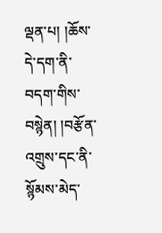ལྡན་པ། །ཆོས་དེ་དག་ནི་བདག་གིས་བསྙེན། །བརྩོན་འགྲུས་དང་ནི་སྙོམས་མེད་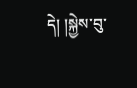དེ། །སྐྱེས་བུ་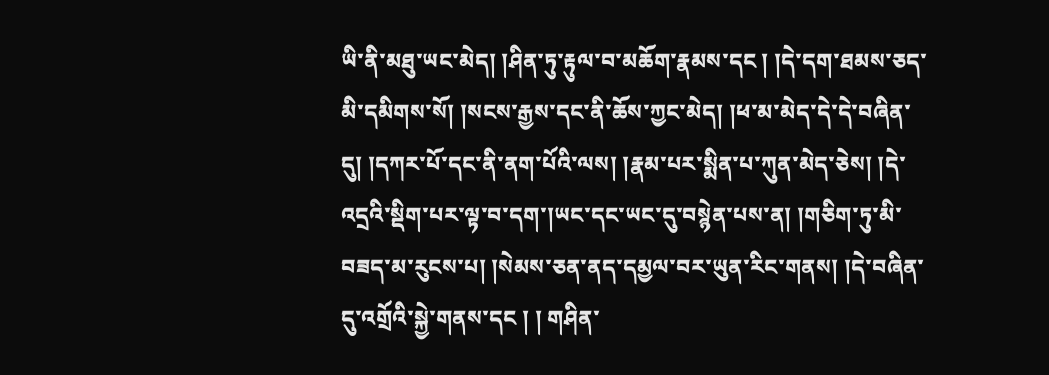ཡི་ནི་མཐུ་ཡང་མེད། །ཤིན་ཏུ་རྟུལ་བ་མཆོག་རྣམས་དང ། །དེ་དག་ཐམས་ཅད་མི་དམིགས་སོ། །སངས་རྒྱས་དང་ནི་ཆོས་ཀྱང་མེད། །ཕ་མ་མེད་དེ་དེ་བཞིན་དུ། །དཀར་པོ་དང་ནི་ནག་པོའི་ལས། །རྣམ་པར་སྨིན་པ་ཀུན་མེད་ཅེས། །དེ་འདྲའི་སྡིག་པར་ལྟ་བ་དག་།ཡང་དང་ཡང་དུ་བསྙེན་པས་ན། །གཅིག་ཏུ་མི་བཟད་མ་རུངས་པ། །སེམས་ཅན་ནད་དམྱལ་བར་ཡུན་རིང་གནས། །དེ་བཞིན་དུ་འགྲོའི་སྐྱེ་གནས་དང ། ། གཤིན་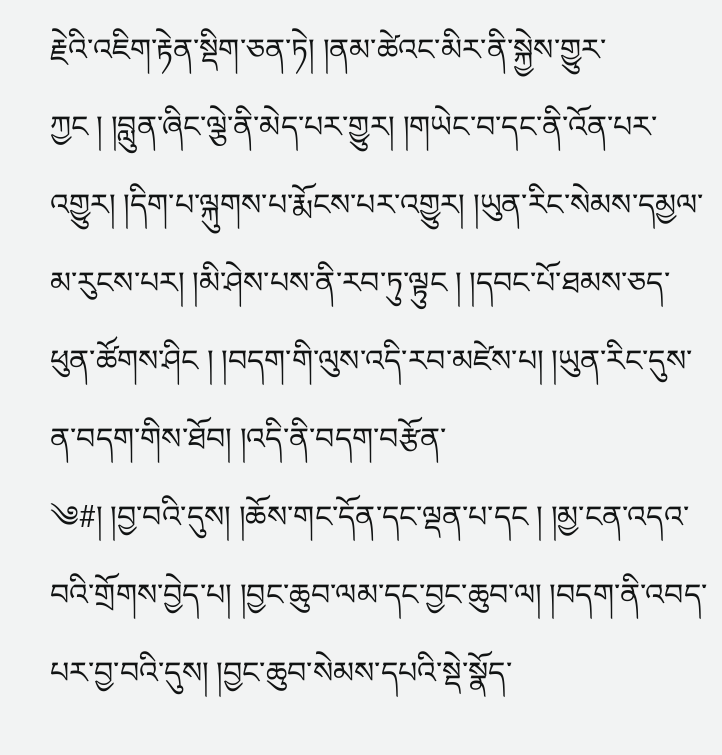རྗེའི་འཇིག་རྟེན་སྡིག་ཅན་ཏེ། །ནམ་ཚེའང་མིར་ནི་སྐྱེས་གྱུར་ཀྱང ། །བླུན་ཞིང་ལྕེ་ནི་མེད་པར་གྱུར། །གཡེང་བ་དང་ནི་འོན་པར་འགྱུར། །དིག་པ་ལྐུགས་པ་རྨོངས་པར་འགྱུར། །ཡུན་རིང་སེམས་དམྱལ་མ་རུངས་པར། །མི་ཤེས་པས་ནི་རབ་ཏུ་ལྟུང ། །དབང་པོ་ཐམས་ཅད་ཕུན་ཚོགས་ཤིང ། །བདག་གི་ལུས་འདི་རབ་མཛེས་པ། །ཡུན་རིང་དུས་ན་བདག་གིས་ཐོབ། །འདི་ནི་བདག་བརྩོན་
༄#། །བྱ་བའི་དུས། །ཆོས་གང་དོན་དང་ལྡན་པ་དང ། །མྱ་ངན་འདའ་བའི་གྲོགས་བྱེད་པ། །བྱང་ཆུབ་ལམ་དང་བྱང་ཆུབ་ལ། །བདག་ནི་འབད་པར་བྱ་བའི་དུས། །བྱང་ཆུབ་སེམས་དཔའི་སྡེ་སྣོད་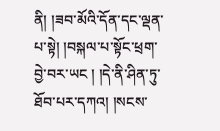ནི། །ཟབ་མོའི་དོན་དང་ལྡན་པ་སྟེ། །བསྐལ་པ་སྟོང་ཕྲག་བྱེ་བར་ཡང ། །དེ་ནི་ཤིན་ཏུ་ཐོབ་པར་དཀའ། །སངས་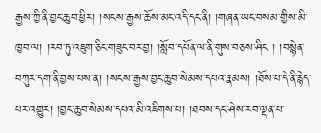རྒྱས་ཀྱི་ནི་བྱང་ཆུབ་ཕྱིར། །སངས་རྒྱས་ཆོས་མང་འདི་དང་ནི། །གཞན་ཡང་བསམ་གྱིས་མི་ཁྱབ་ལ། །རབ་ཏུ་འཇུག་ཅིང་གཟུང་བར་བྱ། །སློབ་དཔོན་ལ་ནི་གུས་བཅས་ཤིང ། །བསྙེན་བཀུར་དག་ནི་བྱས་པས་ན། །སངས་རྒྱས་བྱང་ཆུབ་སེམས་དཔའ་རྣམས། །ཐོས་པ་དེ་ནི་རྙེད་པར་འགྱུར། །བྱང་ཆུབ་སེམས་དཔའ་མི་འཇིགས་པ། །ཐབས་དང་ཤེས་རབ་ལྡན་པ་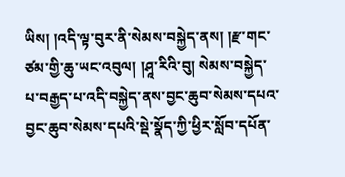ཡིས། །འདི་ལྟ་བུར་ནི་སེམས་བསྐྱེད་ནས། །རྫ་གང་ཙམ་གྱི་ཆུ་ཡང་འབུལ། །ཤཱ་རིའི་བུ། སེམས་བསྐྱེད་པ་བརྒྱད་པ་འདི་བསྐྱེད་ནས་བྱང་ཆུབ་སེམས་དཔའ་བྱང་ཆུབ་སེམས་དཔའི་སྡེ་སྣོད་ཀྱི་ཕྱིར་སློབ་དཔོན་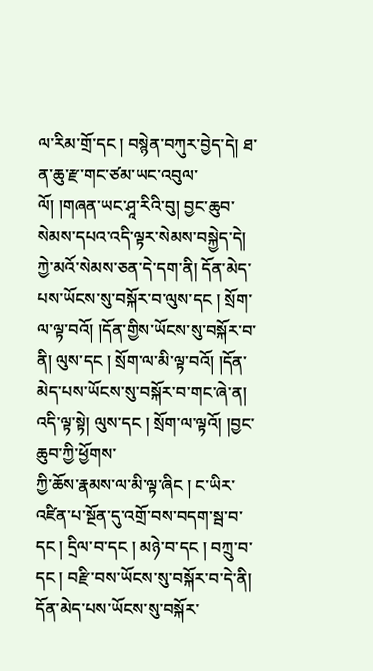ལ་རིམ་གྲོ་དང ། བསྙེན་བཀུར་བྱེད་དེ། ཐ་ན་ཆུ་རྫ་གང་ཙམ་ཡང་འབུལ་ལོ། །གཞན་ཡང་ཤཱ་རིའི་བུ། བྱང་ཆུབ་སེམས་དཔའ་འདི་ལྟར་སེམས་བསྐྱེད་དེ། ཀྱེ་མའོ་སེམས་ཅན་དེ་དག་ནི། དོན་མེད་པས་ཡོངས་སུ་བསྐོར་བ་ལུས་དང ། སྲོག་ལ་ལྟ་བའོ། །དོན་གྱིས་ཡོངས་སུ་བསྐོར་བ་ནི། ལུས་དང ། སྲོག་ལ་མི་ལྟ་བའོ། །དོན་མེད་པས་ཡོངས་སུ་བསྐོར་བ་གང་ཞེ་ན། འདི་ལྟ་སྟེ། ལུས་དང ། སྲོག་ལ་ལྟའོ། །བྱང་ཆུབ་ཀྱི་ཕྱོགས་
ཀྱི་ཆོས་རྣམས་ལ་མི་ལྟ་ཞིང ། ང་ཡིར་འཛིན་པ་སྔོན་དུ་འགྲོ་བས་བདག་སྦ་བ་དང ། དྲིལ་བ་དང ། མཉེ་བ་དང ། བཀྲུ་བ་དང ། བརྫི་བས་ཡོངས་སུ་བསྐོར་བ་དེ་ནི། དོན་མེད་པས་ཡོངས་སུ་བསྐོར་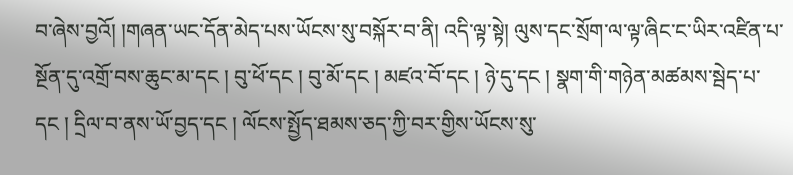བ་ཞེས་བྱའོ། །གཞན་ཡང་དོན་མེད་པས་ཡོངས་སུ་བསྐོར་བ་ནི། འདི་ལྟ་སྟེ། ལུས་དང་སྲོག་ལ་ལྟ་ཞིང་ང་ཡིར་འཛིན་པ་སྔོན་དུ་འགྲོ་བས་ཆུང་མ་དང ། བུ་ཕོ་དང ། བུ་མོ་དང ། མཛའ་བོ་དང ། ཉེ་དུ་དང ། སྣག་གི་གཉེན་མཚམས་སྦེད་པ་དང ། དྲིལ་བ་ནས་ཡོ་བྱད་དང ། ལོངས་སྤྱོད་ཐམས་ཅད་ཀྱི་བར་གྱིས་ཡོངས་སུ་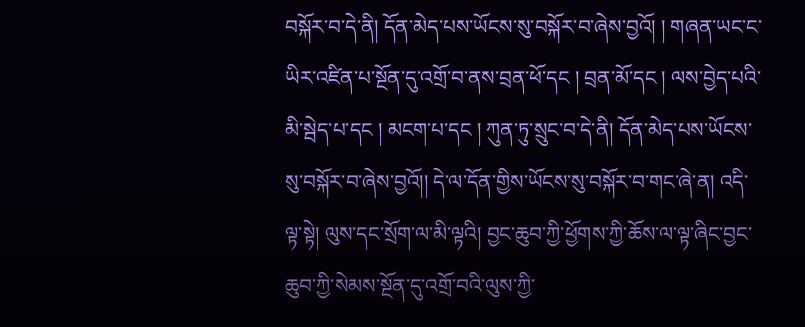བསྐོར་བ་དེ་ནི། དོན་མེད་པས་ཡོངས་སུ་བསྐོར་བ་ཞེས་བྱའོ། ། གཞན་ཡང་ང་ཡིར་འཛིན་པ་སྔོན་དུ་འགྲོ་བ་ནས་བྲན་ཕོ་དང ། བྲན་མོ་དང ། ལས་བྱེད་པའི་མི་སྦེད་པ་དང ། མངག་པ་དང ། ཀུན་ཏུ་སྲུང་བ་དེ་ནི། དོན་མེད་པས་ཡོངས་སུ་བསྐོར་བ་ཞེས་བྱའོ།། དེ་ལ་དོན་གྱིས་ཡོངས་སུ་བསྐོར་བ་གང་ཞེ་ན། འདི་ལྟ་སྟེ། ལུས་དང་སྲོག་ལ་མི་ལྟའི། བྱང་ཆུབ་ཀྱི་ཕྱོགས་ཀྱི་ཆོས་ལ་ལྟ་ཞིང་བྱང་ཆུབ་ཀྱི་སེམས་སྔོན་དུ་འགྲོ་བའི་ལུས་ཀྱི་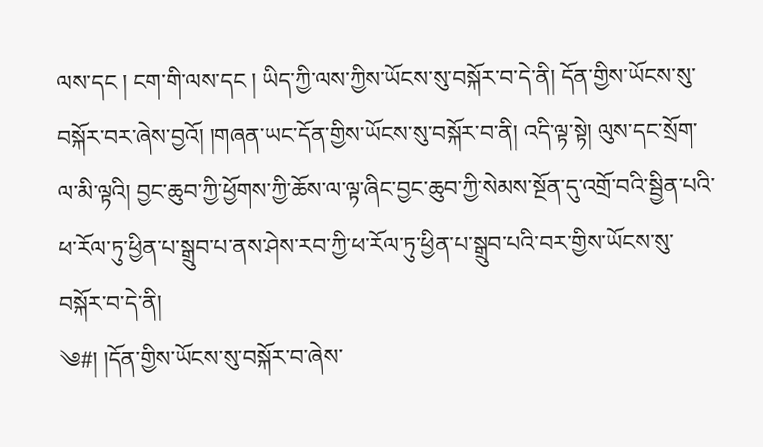ལས་དང ། ངག་གི་ལས་དང ། ཡིད་ཀྱི་ལས་ཀྱིས་ཡོངས་སུ་བསྐོར་བ་དེ་ནི། དོན་གྱིས་ཡོངས་སུ་བསྐོར་བར་ཞེས་བྱའོ། །གཞན་ཡང་དོན་གྱིས་ཡོངས་སུ་བསྐོར་བ་ནི། འདི་ལྟ་སྟེ། ལུས་དང་སྲོག་ལ་མི་ལྟའི། བྱང་ཆུབ་ཀྱི་ཕྱོགས་ཀྱི་ཆོས་ལ་ལྟ་ཞིང་བྱང་ཆུབ་ཀྱི་སེམས་སྔོན་དུ་འགྲོ་བའི་སྦྱིན་པའི་ཕ་རོལ་ཏུ་ཕྱིན་པ་སྒྲུབ་པ་ནས་ཤེས་རབ་ཀྱི་ཕ་རོལ་ཏུ་ཕྱིན་པ་སྒྲུབ་པའི་བར་གྱིས་ཡོངས་སུ་བསྐོར་བ་དེ་ནི།
༄#། །དོན་གྱིས་ཡོངས་སུ་བསྐོར་བ་ཞེས་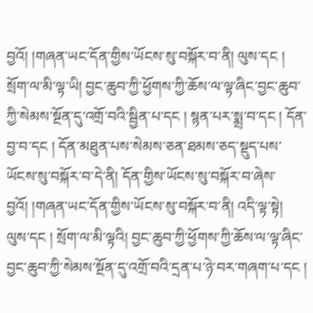བྱའོ། །གཞན་ཡང་དོན་གྱིས་ཡོངས་སུ་བསྐོར་བ་ནི། ལུས་དང ། སྲོག་ལ་མི་ལྟ་ཡི། བྱང་ཆུབ་ཀྱི་ཕྱོགས་ཀྱི་ཆོས་ལ་ལྟ་ཞིང་བྱང་ཆུབ་ཀྱི་སེམས་སྔོན་དུ་འགྲོ་བའི་སྦྱིན་པ་དང ། སྙན་པར་སྨྲ་བ་དང ། དོན་བྱ་བ་དང ། དོན་མཐུན་པས་སེམས་ཅན་ཐམས་ཅད་སྡུད་པས་ཡོངས་སུ་བསྐོར་བ་དེ་ནི། དོན་གྱིས་ཡོངས་སུ་བསྐོར་བ་ཞེས་བྱའོ། །གཞན་ཡང་དོན་གྱིས་ཡོངས་སུ་བསྐོར་བ་ནི། འདི་ལྟ་སྟེ། ལུས་དང ། སྲོག་ལ་མི་ལྟའི། བྱང་ཆུབ་ཀྱི་ཕྱོགས་ཀྱི་ཆོས་ལ་ལྟ་ཞིང་བྱང་ཆུབ་ཀྱི་སེམས་སྔོན་དུ་འགྲོ་བའི་དྲན་པ་ཉེ་བར་གཞག་པ་དང །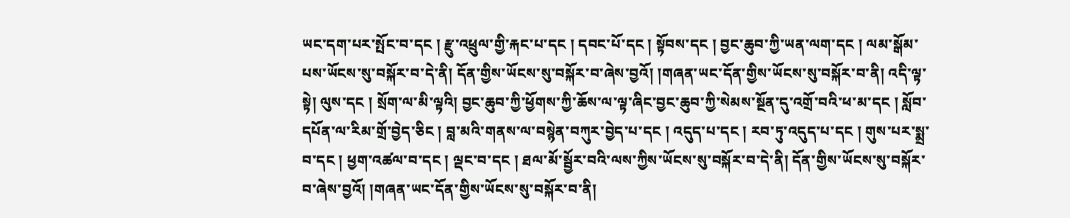ཡང་དག་པར་སྤོང་བ་དང ། རྫུ་འཕྲུལ་གྱི་རྐང་པ་དང ། དབང་པོ་དང ། སྟོབས་དང ། བྱང་ཆུབ་ཀྱི་ཡན་ལག་དང ། ལམ་སྒོམ་པས་ཡོངས་སུ་བསྐོར་བ་དེ་ནི། དོན་གྱིས་ཡོངས་སུ་བསྐོར་བ་ཞེས་བྱའོ། །གཞན་ཡང་དོན་གྱིས་ཡོངས་སུ་བསྐོར་བ་ནི། འདི་ལྟ་སྟེ། ལུས་དང ། སྲོག་ལ་མི་ལྟའི། བྱང་ཆུབ་ཀྱི་ཕྱོགས་ཀྱི་ཆོས་ལ་ལྟ་ཞིང་བྱང་ཆུབ་ཀྱི་སེམས་སྔོན་དུ་འགྲོ་བའི་ཕ་མ་དང ། སློབ་དཔོན་ལ་རིམ་གྲོ་བྱེད་ཅིང ། བླ་མའི་གནས་ལ་བསྙེན་བཀུར་བྱེད་པ་དང ། འདུད་པ་དང ། རབ་ཏུ་འདུད་པ་དང ། གུས་པར་སྨྲ་བ་དང ། ཕྱག་འཚལ་བ་དང ། ལྡང་བ་དང ། ཐལ་མོ་སྦྱོར་བའི་ལས་ཀྱིས་ཡོངས་སུ་བསྐོར་བ་དེ་ནི། དོན་གྱིས་ཡོངས་སུ་བསྐོར་བ་ཞེས་བྱའོ། །གཞན་ཡང་དོན་གྱིས་ཡོངས་སུ་བསྐོར་བ་ནི།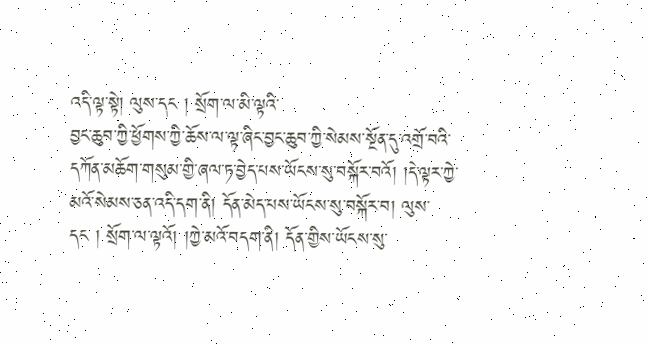འདི་ལྟ་སྟེ། ལུས་དང ། སྲོག་ལ་མི་ལྟའི་
བྱང་ཆུབ་ཀྱི་ཕྱོགས་ཀྱི་ཆོས་ལ་ལྟ་ཞིང་བྱང་ཆུབ་ཀྱི་སེམས་སྔོན་དུ་འགྲོ་བའི་དཀོན་མཆོག་གསུམ་གྱི་ཞལ་ཏ་བྱེད་པས་ཡོངས་སུ་བསྐོར་བའོ། །དེ་ལྟར་ཀྱེ་མའོ་སེམས་ཅན་འདི་དག་ནི། དོན་མེད་པས་ཡོངས་སུ་བསྐོར་བ། ལུས་དང ། སྲོག་ལ་ལྟའོ། །ཀྱེ་མའོ་བདག་ནི། དོན་གྱིས་ཡོངས་སུ་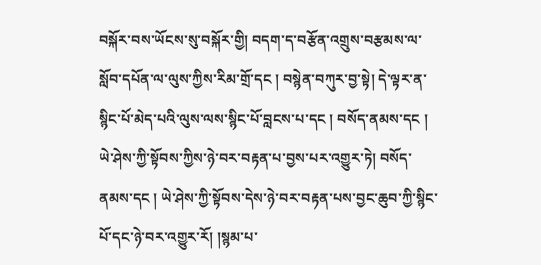བསྐོར་བས་ཡོངས་སུ་བསྐོར་གྱི། བདག་ད་བརྩོན་འགྲུས་བརྩམས་ལ་སློབ་དཔོན་ལ་ལུས་ཀྱིས་རིམ་གྲོ་དང ། བསྙེན་བཀུར་བྱ་སྟེ། དེ་ལྟར་ན་སྙིང་པོ་མེད་པའི་ལུས་ལས་སྙིང་པོ་བླངས་པ་དང ། བསོད་ནམས་དང ། ཡེ་ཤེས་ཀྱི་སྟོབས་ཀྱིས་ཉེ་བར་བརྟན་པ་བྱས་པར་འགྱུར་ཏེ། བསོད་ནམས་དང ། ཡེ་ཤེས་ཀྱི་སྟོབས་དེས་ཉེ་བར་བརྟན་པས་བྱང་ཆུབ་ཀྱི་སྙིང་པོ་དང་ཉེ་བར་འགྱུར་རོ། །སྙམ་པ་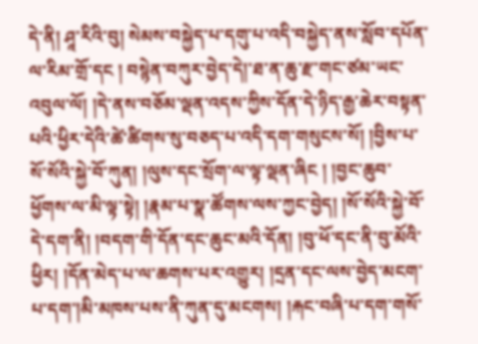དེ་ནི། ཤཱ་རིའི་བུ། སེམས་བསྐྱེད་པ་དགུ་པ་འདི་བསྐྱེད་ནས་སློབ་དཔོན་ལ་རིམ་གྲོ་དང ། བསྙེན་བཀུར་བྱེད་དེ།་ཐ་ན་ཆུ་རྫ་གང་ཙམ་ཡང་འབུལ་ལོ། །དེ་ནས་བཅོམ་ལྡན་འདས་ཀྱིས་དོན་དེ་ཉིད་རྒྱ་ཆེར་བསྟན་པའི་ཕྱིར་དེའི་ཚེ་ཚིགས་སུ་བཅད་པ་འདི་དག་གསུངས་སོ། །བྱིས་པ་སོ་སོའི་སྐྱེ་བོ་ཀུན། །ལུས་དང་སྲོག་ལ་ལྟ་ལྡན་ཞིང ། །བྱང་ཆུབ་ཕྱོགས་ལ་མི་ལྟ་སྟེ། །རྣམ་པ་སྣ་ཚོགས་ལས་ཀྱང་བྱེད། །སོ་སོའི་སྐྱེ་བོ་དེ་དག་ནི། །བདག་གི་དོན་དང་ཆུང་མའི་དོན། །བུ་ཕོ་དང་ནི་བུ་མོའི་ཕྱིར། །དོན་མེད་པ་ལ་ཆགས་པར་འགྱུར། །དྲན་དང་ལས་བྱེད་མངག་པ་དག་།མི་མཁས་པས་ནི་ཀུན་དུ་མངགས། །རྐང་བཞི་པ་དག་གསོ་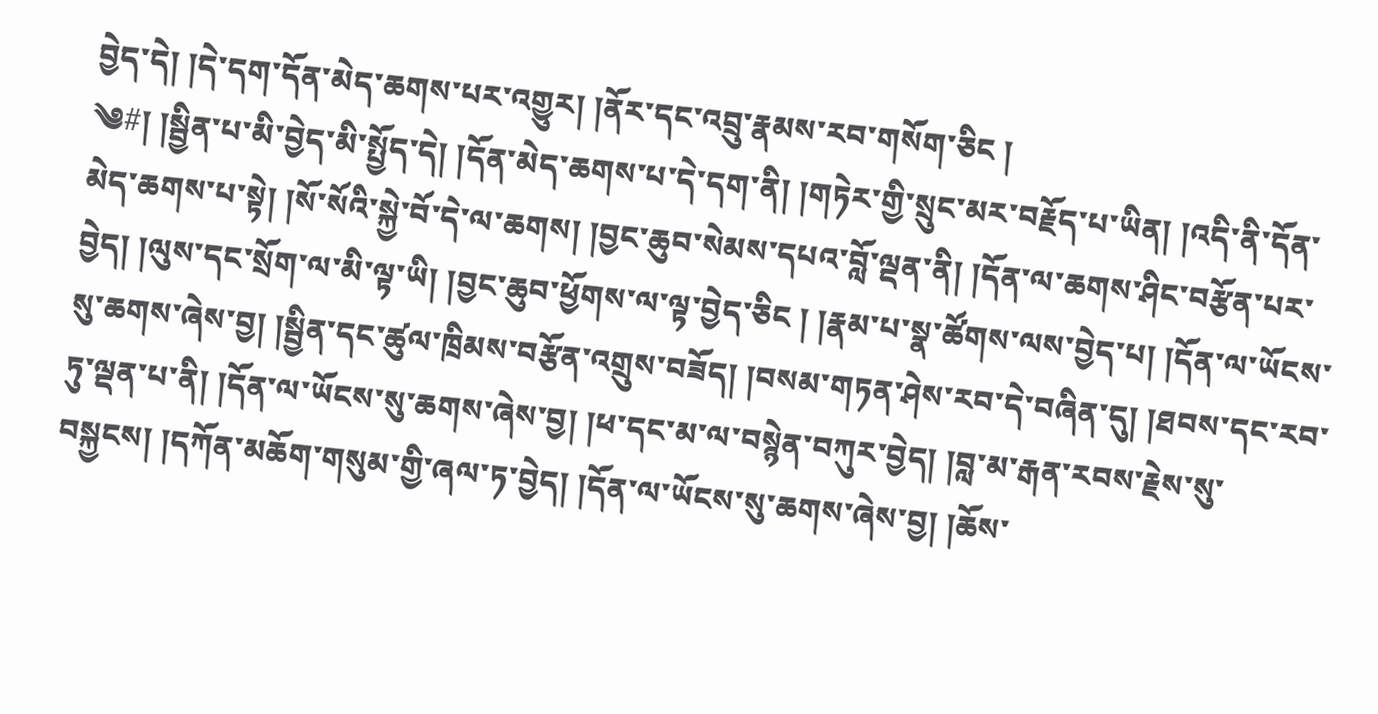བྱེད་དེ། །དེ་དག་དོན་མེད་ཆགས་པར་འགྱུར། །ནོར་དང་འབྲུ་རྣམས་རབ་གསོག་ཅིང །
༄#། །སྦྱིན་པ་མི་བྱེད་མི་སྤྱོད་དེ། །དོན་མེད་ཆགས་པ་དེ་དག་ནི། །གཏེར་གྱི་སྲུང་མར་བརྗོད་པ་ཡིན། །འདི་ནི་དོན་མེད་ཆགས་པ་སྟེ། །སོ་སོའི་སྐྱེ་བོ་དེ་ལ་ཆགས། །བྱང་ཆུབ་སེམས་དཔའ་བློ་ལྡན་ནི། །དོན་ལ་ཆགས་ཤིང་བརྩོན་པར་བྱེད། །ལུས་དང་སྲོག་ལ་མི་ལྟ་ཡི། །བྱང་ཆུབ་ཕྱོགས་ལ་ལྟ་བྱེད་ཅིང ། །རྣམ་པ་སྣ་ཚོགས་ལས་བྱེད་པ། །དོན་ལ་ཡོངས་སུ་ཆགས་ཞེས་བྱ། །སྦྱིན་དང་ཚུལ་ཁྲིམས་བརྩོན་འགྲུས་བཟོད། །བསམ་གཏན་ཤེས་རབ་དེ་བཞིན་དུ། །ཐབས་དང་རབ་ཏུ་ལྡན་པ་ནི། །དོན་ལ་ཡོངས་སུ་ཆགས་ཞེས་བྱ། །ཕ་དང་མ་ལ་བསྙེན་བཀུར་བྱེད། །བླ་མ་རྒན་རབས་རྗེས་སུ་བསྐྱངས། །དཀོན་མཆོག་གསུམ་གྱི་ཞལ་ཏ་བྱེད། །དོན་ལ་ཡོངས་སུ་ཆགས་ཞེས་བྱ། །ཆོས་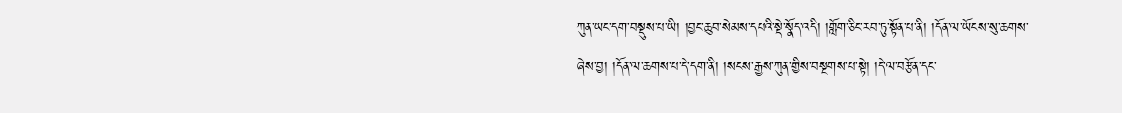ཀུན་ཡང་དག་བསྡུས་པ་ཡི། །བྱང་ཆུབ་སེམས་དཔའི་སྡེ་སྣོད་འདི། །གློག་ཅིང་རབ་ཏུ་སྟོན་པ་ནི། །དོན་ལ་ཡོངས་སུ་ཆགས་ཞེས་བྱ། །དོན་ལ་ཆགས་པ་དེ་དག་ནི། །སངས་རྒྱས་ཀུན་གྱིས་བསྔགས་པ་སྟེ། །དེ་ལ་བརྩོན་དང་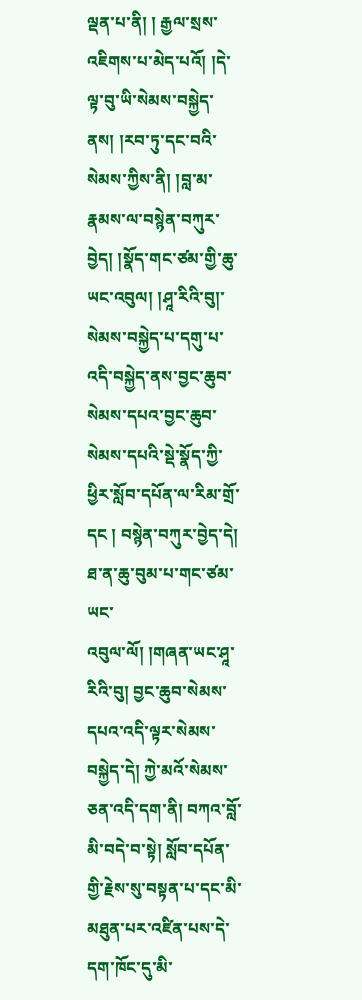ལྡན་པ་ནི། ། རྒྱལ་སྲས་འཇིགས་པ་མེད་པའོ། །དེ་ལྟ་བུ་ཡི་སེམས་བསྐྱེད་ནས། །རབ་ཏུ་དང་བའི་སེམས་ཀྱིས་ནི། །བླ་མ་རྣམས་ལ་བསྙེན་བཀུར་བྱེད། །སྣོད་གང་ཙམ་གྱི་ཆུ་ཡང་འབུལ། །ཤཱ་རིའི་བུ།་སེམས་བསྐྱེད་པ་དགུ་པ་འདི་བསྐྱེད་ནས་བྱང་ཆུབ་སེམས་དཔའ་བྱང་ཆུབ་སེམས་དཔའི་སྡེ་སྣོད་ཀྱི་ཕྱིར་སློབ་དཔོན་ལ་རིམ་གྲོ་དང ། བསྙེན་བཀུར་བྱེད་དེ། ཐ་ན་ཆུ་བུམ་པ་གང་ཙམ་ཡང་
འབུལ་ལོ། །གཞན་ཡང་ཤཱ་རིའི་བུ། བྱང་ཆུབ་སེམས་དཔའ་འདི་ལྟར་སེམས་བསྐྱེད་དེ། ཀྱེ་མའོ་སེམས་ཅན་འདི་དག་ནི། བཀའ་བློ་མི་བདེ་བ་སྟེ། སློབ་དཔོན་གྱི་རྗེས་སུ་བསྟན་པ་དང་མི་མཐུན་པར་འཛིན་པས་དེ་དག་ཁོང་དུ་མི་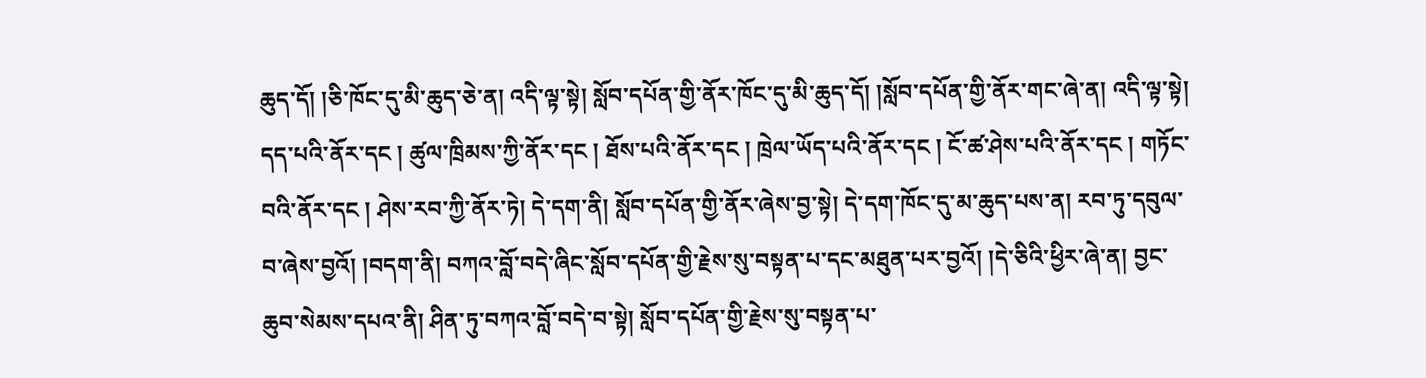ཆུད་དོ། །ཅི་ཁོང་དུ་མི་ཆུད་ཅེ་ན། འདི་ལྟ་སྟེ། སློབ་དཔོན་གྱི་ནོར་ཁོང་དུ་མི་ཆུད་དོ། །སློབ་དཔོན་གྱི་ནོར་གང་ཞེ་ན། འདི་ལྟ་སྟེ། དད་པའི་ནོར་དང ། ཚུལ་ཁྲིམས་ཀྱི་ནོར་དང ། ཐོས་པའི་ནོར་དང ། ཁྲེལ་ཡོད་པའི་ནོར་དང ། ངོ་ཚ་ཤེས་པའི་ནོར་དང ། གཏོང་བའི་ནོར་དང ། ཤེས་རབ་ཀྱི་ནོར་ཏེ། དེ་དག་ནི། སློབ་དཔོན་གྱི་ནོར་ཞེས་བྱ་སྟེ། དེ་དག་ཁོང་དུ་མ་ཆུད་པས་ན། རབ་ཏུ་དབུལ་བ་ཞེས་བྱའོ། །བདག་ནི། བཀའ་བློ་བདེ་ཞིང་སློབ་དཔོན་གྱི་རྗེས་སུ་བསྟན་པ་དང་མཐུན་པར་བྱའོ། །དེ་ཅིའི་ཕྱིར་ཞེ་ན། བྱང་ཆུབ་སེམས་དཔའ་ནི། ཤིན་ཏུ་བཀའ་བློ་བདེ་བ་སྟེ། སློབ་དཔོན་གྱི་རྗེས་སུ་བསྟན་པ་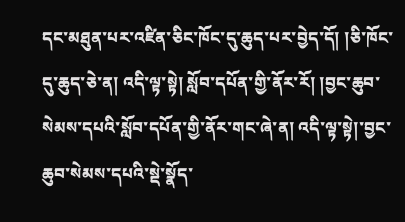དང་མཐུན་པར་འཛིན་ཅིང་ཁོང་དུ་ཆུད་པར་བྱེད་དོ། །ཅི་ཁོང་དུ་ཆུད་ཅེ་ན། འདི་ལྟ་སྟེ། སློབ་དཔོན་གྱི་ནོར་རོ། །བྱང་ཆུབ་སེམས་དཔའི་སློབ་དཔོན་གྱི་ནོར་གང་ཞེ་ན། འདི་ལྟ་སྟེ།་བྱང་ཆུབ་སེམས་དཔའི་སྡེ་སྣོད་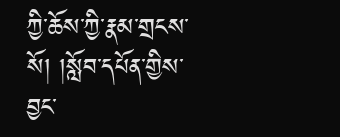ཀྱི་ཆོས་ཀྱི་རྣམ་གྲངས་སོ། །སློབ་དཔོན་གྱིས་བྱང་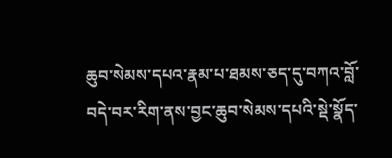ཆུབ་སེམས་དཔའ་རྣམ་པ་ཐམས་ཅད་དུ་བཀའ་བློ་བདེ་བར་རིག་ནས་བྱང་ཆུབ་སེམས་དཔའི་སྡེ་སྣོད་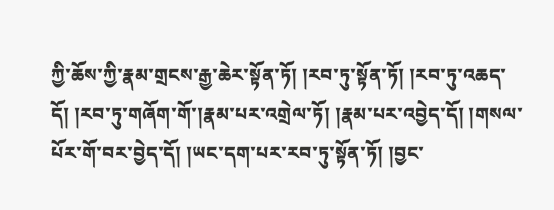ཀྱི་ཆོས་ཀྱི་རྣམ་གྲངས་རྒྱ་ཆེར་སྟོན་ཏོ། །རབ་ཏུ་སྟོན་ཏོ། །རབ་ཏུ་འཆད་དོ། །རབ་ཏུ་གཞོག་གོ་།རྣམ་པར་འགྲེལ་ཏོ། །རྣམ་པར་འབྱེད་དོ། །གསལ་པོར་གོ་བར་བྱེད་དོ། །ཡང་དག་པར་རབ་ཏུ་སྟོན་ཏོ། །བྱང་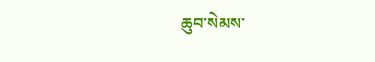ཆུབ་སེམས་